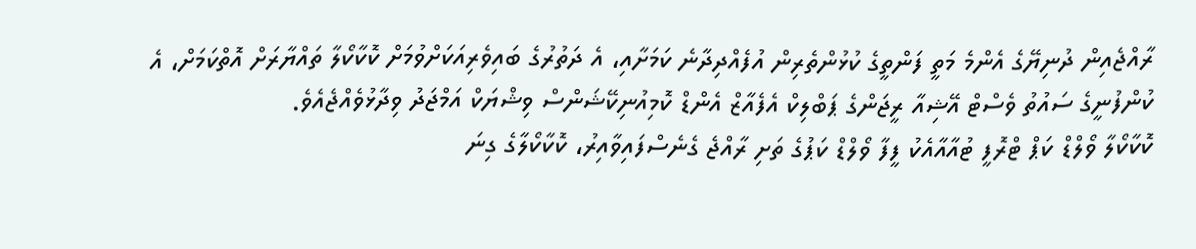ރާއްޖެއިން ދުނިޔޭގެ އެންމެ މަތީ ފަންތީގެ ކުޅުންތެރިން އުފެއްދިދާނެ ކަމަށާއި، އެ ދަތުރުގެ ބައިވެރިއަކަށްވުމަށް ކޮކާކޯލާ ތައްޔާރަށް އޮތްކަމަށް، އެ ކުންފުނީގެ ސައުތު ވެސްޓް އޭޝިއާ ރީޖަންގެ ޕަބްލިކް އެފެއާޒް އެންޑް ކޮމިއުނިކޭޝަންސް ވިޝްޔަކް އަމްޖަދު ވިދާޅުވެއްޖެއެވެ.
ކޮކާކޯލާ ވޯލްޑް ކަޕް ޓްރޮފީ ޓުއާއާއެކު ފީފާ ވޯލްޑް ކަޕުގެ ތަށި ރާއްޖެ ގެނެސްފައިވާއިރު، ކޮކާކޯލާގެ ގިނަ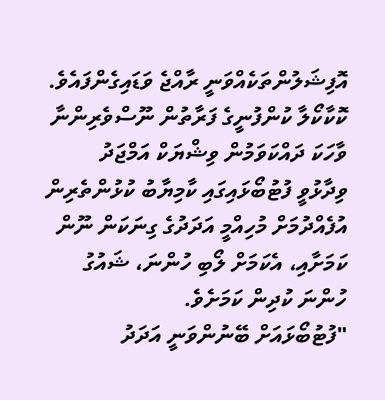އޮފިޝަލުންތަކެއްވަނީ ރާއްޖެ ވަޑައިގެންފައެވެ.
ކޮކާކޯލާ ކުންފުނީގެ ފަރާތުން ނޫސްވެރިންނާ ވާހަކަ ދައްކަވަމުން ވިޝްޔަކް އަމްޖަދު ވިދާޅުވީ ފުޓުބޯޅައިގައި ކާމިޔާބު ކުޅުންތެރިން އުފެއްދުމަށް މުހިއްމީ އަދަދުގެ ގިނަކަން ނޫން ކަމަށާއި، އެކަމަށް ލޯބި ހުންނަ، ޝައުގު ހުންނަ ކުދިން ކަމަށެވެ.
"ފުޓުބޯޅައަށް ބޭނުންވަނީ އަދަދު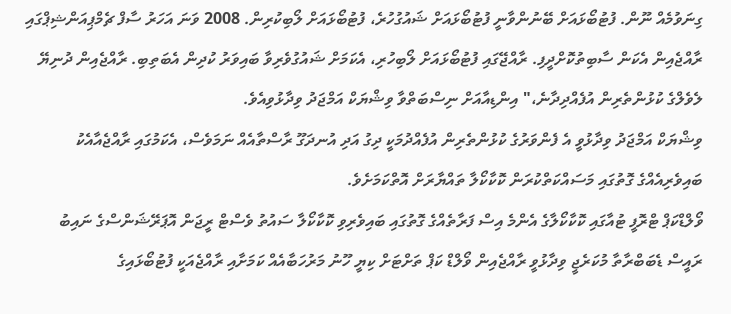ގިނަވުމެއް ނޫން. ފުޓުބޯޅައަށް ބޭނުންވާނީ ފުޓުބޯޅައަށް ޝައުގުހުރެ، ފުޓުބޯޅައަށް ލޯބިކުރިން. 2008 ވަނަ އަހަރު ސާފް ޗެމްޕިއަންޝިޕްގައި ރާއްޖެއިން އެކަން ސާބިތުކޮށްދީފި. ރާއްޖޭގައި ފުޓުބޯޅައަށް ލޯބިހުރި، އެކަމަށް ޝައުގުވެރިވާ ބައިވަރު ކުދިން އެބަތިބި. ރާއްޖެއިން ދުނިޔޭ ލެވެލްގެ ކުޅުންތެރިން އުފެއްދިދާނެ،" އިންޑިއާއަށް ނިސްބަތްވާ ވިޝްޔަކް އަމްޖަދު ވިދާޅުވިއެވެ.
ވިޝްޔަކް އަމްޖަދު ވިދާޅުވީ އެ ފެންވަރުގެ ކުޅުންތެރިން އުފެއްދުމަކީ ދިގު އަދި އުނދަގޫ ރާސްތާއެއް ނަމަވެސް، އެކަމުގައި ރާއްޖެއާއެކު ބައިވެރިއެއްގެ ގޮތުގައި މަސައްކަތްކުރަން ކޮކާކޯލާ ތައްޔާރަށް އޮތްކަމަށެވެ.
ވޯލްޑްކަޕް ޓްރޮފީ ޓުއާގައި ކޮކާކޯލާގެ އެންމެ އިސް ފަރާތެއްގެ ގޮތުގައި ބައިވެރިވި ކޮކާކޯލާ ސައުތު ވެސްޓް ރީޖަން އޮޕަރޭޝަންސްގެ ނައިބު ރައީސް ޑެބަބްރާތާ މުކަރެޖީ ވިދާޅުވީ ރާއްޖެއިން ވޯލްޑް ކަޕް ތަށްޓަށް ކިޔީ ހޫނު މަރުހަބާއެއް ކަމަށާއި ރާއްޖެއަކީ ފުޓުބޯޅައިގެ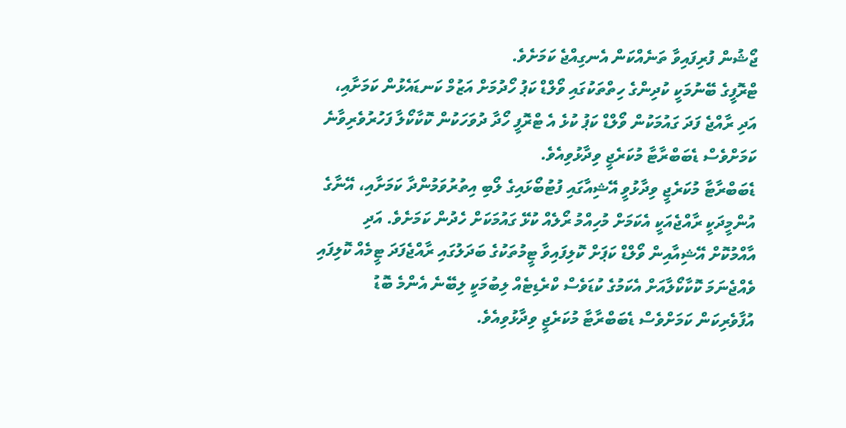ޖޯޝުން ފުރިފައިވާ ތަނެއްކަން އެނގިއްޖެ ކަމަށެވެ.
ޓްރޮފީގެ ބޭނުމަކީ ކުދިންގެ ހިތްތަކުގައި ވޯލްޑް ކަޕު ހޯދުމަށް އަޒުމް ކަނޑައެޅުން ކަމަށާއި، އަދި ރާއްޖެ ފަދަ ގައުމަކުން ވޯލްޑް ކަޕު ކުޅެ އެ ޓްރޮފީ ހޯދާ ދުވަހަކުން ކޮކާކޯލާ ފަހުރުވެރިވާނެ ކަމަށްވެސް ޑެބަބްރާޓާ މުކަރެޖީ ވިދާޅުވިއެވެ.
ޑެބަބްރާޓާ މުކަރެޖީ ވިދާޅުވީ އޭޝިއާގައި ފުޓުބޯޅައިގެ ލޯބި އިތުރުވަމުންދާ ކަމަށާއި، އޭނާގެ އުންމީދަކީ ރާއްޖެއަކީ އެކަމަށް މުހިއްމު ރޯލެއް ކުޅޭ ގައުމަކަށް ހެދުން ކަމަށެވެ. އަދި އާއްމުކޮށް އޭޝިއާއިން ވޯލްޑް ކަޕަށް ކޮލިފައިވާ ޓީމުތަކުގެ ބަދަލުގައި ރާއްޖެފަދަ ޓީމެއް ކޮލިފައި ވެއްޖެނަމަ ކޮކާކޯލާއަށް އެކަމުގެ ކުޑަވެސް ކްރެޑިޓެއް ލިބުމަކީ ލިބޭނެ އެންމެ ބޮޑު އުފާވެރިކަން ކަމަށްވެސް ޑެބަބްރާޓާ މުކަރެޖީ ވިދާޅުވިއެވެ.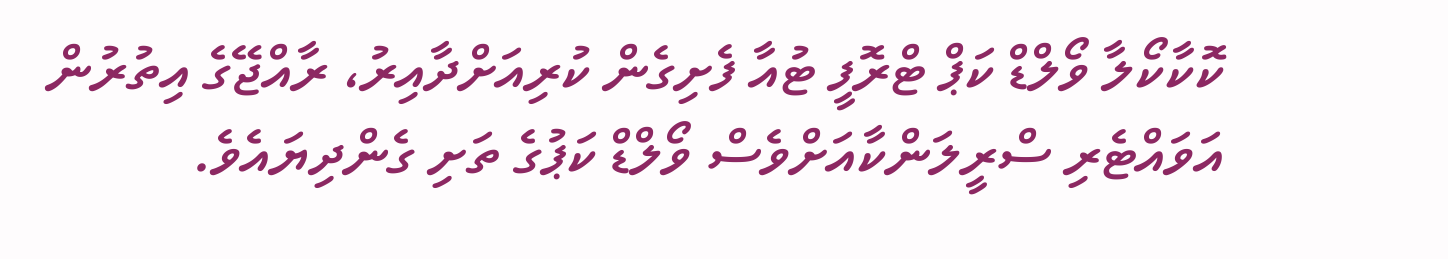ކޮކާކޯލާ ވޯލްޑް ކަޕް ޓްރޮފީ ޓުއާ ފެށިގެން ކުރިއަށްދާއިރު، ރާއްޖޭގެ އިތުރުން އަވައްޓެރި ސްރީލަންކާއަށްވެސް ވޯލްޑް ކަޕުގެ ތަށި ގެންދިޔައެވެ.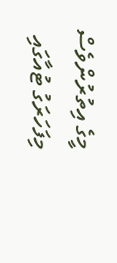މީގެ އިތުރުންވެސް މިފަހަރަގު ޓުއާގައި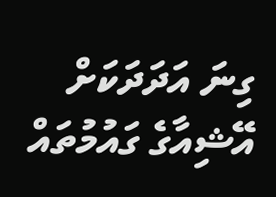ގިނަ އަދަދަކަށް އޭޝިއާގެ ގައުމުތައް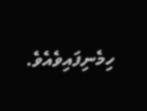ހިމެނިފައިވެއެވެ.